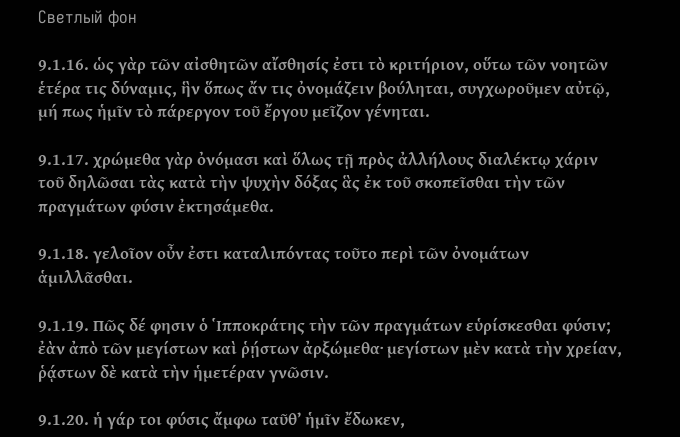Светлый фон

9.1.16. ὡς γὰρ τῶν αἰσθητῶν αἴσθησίς ἐστι τὸ κριτήριον, οὕτω τῶν νοητῶν ἑτέρα τις δύναµις, ἣν ὅπως ἄν τις ὀνοµάζειν βούληται, συγχωροῦµεν αὐτῷ, µή πως ἡµῖν τὸ πάρεργον τοῦ ἔργου µεῖζον γένηται.

9.1.17. χρώµεθα γὰρ ὀνόµασι καὶ ὅλως τῇ πρὸς ἀλλήλους διαλέκτῳ χάριν τοῦ δηλῶσαι τὰς κατὰ τὴν ψυχὴν δόξας ἃς ἐκ τοῦ σκοπεῖσθαι τὴν τῶν πραγµάτων φύσιν ἐκτησάµεθα.

9.1.18. γελοῖον οὖν ἐστι καταλιπόντας τοῦτο περὶ τῶν ὀνοµάτων ἁµιλλᾶσθαι.

9.1.19. Πῶς δέ φησιν ὁ ῾Ιπποκράτης τὴν τῶν πραγµάτων εὑρίσκεσθαι φύσιν; ἐὰν ἀπὸ τῶν µεγίστων καὶ ῥῄστων ἀρξώµεθα· µεγίστων µὲν κατὰ τὴν χρείαν, ῥᾴστων δὲ κατὰ τὴν ἡµετέραν γνῶσιν.

9.1.20. ἡ γάρ τοι φύσις ἄµφω ταῦθ’ ἡµῖν ἔδωκεν,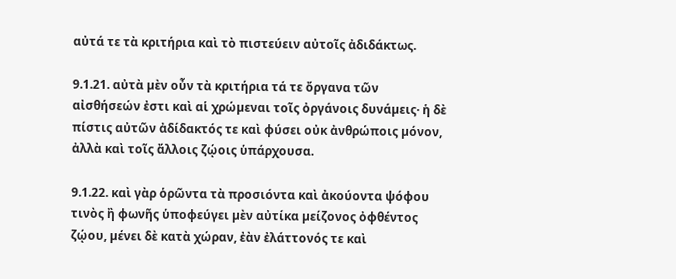αὐτά τε τὰ κριτήρια καὶ τὸ πιστεύειν αὐτοῖς ἀδιδάκτως.

9.1.21. αὐτὰ µὲν οὖν τὰ κριτήρια τά τε ὄργανα τῶν αἰσθήσεών ἐστι καὶ αἱ χρώµεναι τοῖς ὀργάνοις δυνάµεις· ἡ δὲ πίστις αὐτῶν ἀδίδακτός τε καὶ φύσει οὐκ ἀνθρώποις µόνον, ἀλλὰ καὶ τοῖς ἄλλοις ζῴοις ὑπάρχουσα.

9.1.22. καὶ γὰρ ὁρῶντα τὰ προσιόντα καὶ ἀκούοντα ψόφου τινὸς ἢ φωνῆς ὑποφεύγει µὲν αὐτίκα µείζονος ὀφθέντος ζῴου, µένει δὲ κατὰ χώραν, ἐὰν ἐλάττονός τε καὶ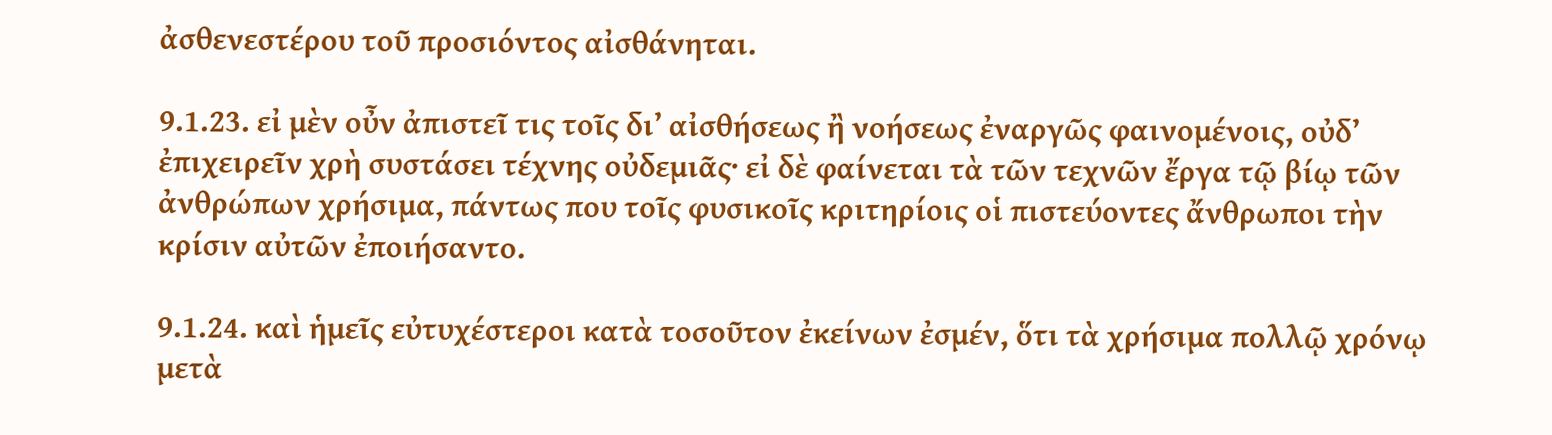ἀσθενεστέρου τοῦ προσιόντος αἰσθάνηται.

9.1.23. εἰ µὲν οὖν ἀπιστεῖ τις τοῖς δι’ αἰσθήσεως ἢ νοήσεως ἐναργῶς φαινοµένοις, οὐδ’ ἐπιχειρεῖν χρὴ συστάσει τέχνης οὐδεµιᾶς· εἰ δὲ φαίνεται τὰ τῶν τεχνῶν ἔργα τῷ βίῳ τῶν ἀνθρώπων χρήσιµα, πάντως που τοῖς φυσικοῖς κριτηρίοις οἱ πιστεύοντες ἄνθρωποι τὴν κρίσιν αὐτῶν ἐποιήσαντο.

9.1.24. καὶ ἡµεῖς εὐτυχέστεροι κατὰ τοσοῦτον ἐκείνων ἐσµέν, ὅτι τὰ χρήσιµα πολλῷ χρόνῳ µετὰ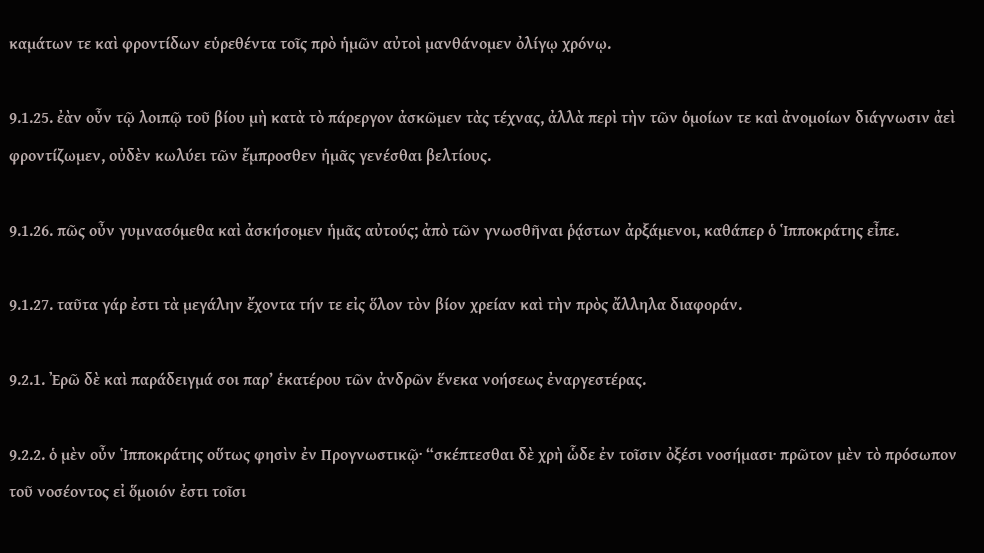καµάτων τε καὶ φροντίδων εὑρεθέντα τοῖς πρὸ ἡµῶν αὐτοὶ µανθάνοµεν ὀλίγῳ χρόνῳ.

9.1.25. ἐὰν οὖν τῷ λοιπῷ τοῦ βίου µὴ κατὰ τὸ πάρεργον ἀσκῶµεν τὰς τέχνας, ἀλλὰ περὶ τὴν τῶν ὁµοίων τε καὶ ἀνοµοίων διάγνωσιν ἀεὶ φροντίζωµεν, οὐδὲν κωλύει τῶν ἔµπροσθεν ἡµᾶς γενέσθαι βελτίους.

9.1.26. πῶς οὖν γυµνασόµεθα καὶ ἀσκήσοµεν ἡµᾶς αὐτούς; ἀπὸ τῶν γνωσθῆναι ῥᾴστων ἀρξάµενοι, καθάπερ ὁ ῾Ιπποκράτης εἶπε.

9.1.27. ταῦτα γάρ ἐστι τὰ µεγάλην ἔχοντα τήν τε εἰς ὅλον τὸν βίον χρείαν καὶ τὴν πρὸς ἄλληλα διαφοράν.

9.2.1. ᾿Ερῶ δὲ καὶ παράδειγµά σοι παρ’ ἑκατέρου τῶν ἀνδρῶν ἕνεκα νοήσεως ἐναργεστέρας.

9.2.2. ὁ µὲν οὖν ῾Ιπποκράτης οὕτως φησὶν ἐν Προγνωστικῷ· “σκέπτεσθαι δὲ χρὴ ὧδε ἐν τοῖσιν ὀξέσι νοσήµασι· πρῶτον µὲν τὸ πρόσωπον τοῦ νοσέοντος εἰ ὅµοιόν ἐστι τοῖσι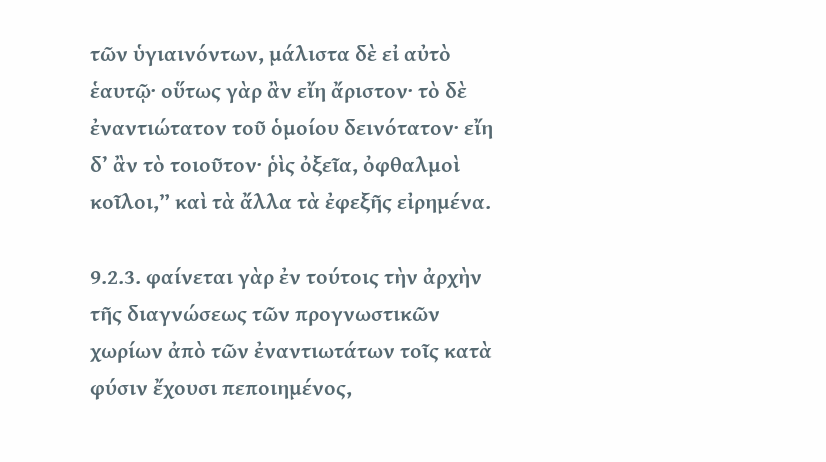τῶν ὑγιαινόντων, µάλιστα δὲ εἰ αὐτὸ ἑαυτῷ· οὕτως γὰρ ἂν εἴη ἄριστον· τὸ δὲ ἐναντιώτατον τοῦ ὁµοίου δεινότατον· εἴη δ’ ἂν τὸ τοιοῦτον· ῥὶς ὀξεῖα, ὀφθαλµοὶ κοῖλοι,” καὶ τὰ ἄλλα τὰ ἐφεξῆς εἰρηµένα.

9.2.3. φαίνεται γὰρ ἐν τούτοις τὴν ἀρχὴν τῆς διαγνώσεως τῶν προγνωστικῶν χωρίων ἀπὸ τῶν ἐναντιωτάτων τοῖς κατὰ φύσιν ἔχουσι πεποιηµένος,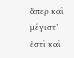ἅπερ καὶ µέγιστ’ ἐστὶ καὶ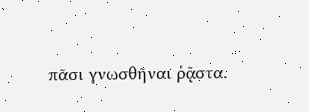πᾶσι γνωσθῆναι ῥᾷστα.